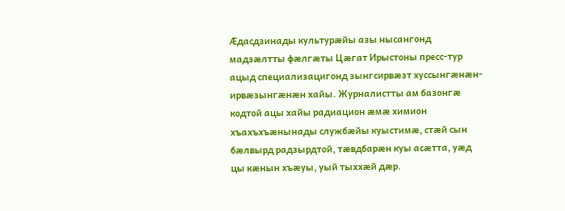Æдасдзинады культурæйы азы нысангонд мадзæлтты фæлгæты Цæгат Ирыстоны пресс-тур ацыд специализацигонд зынгсирвæзт хуссынгæнæн-ирвæзынгæнæн хайы. Журналистты ам базонгæ кодтой ацы хайы радиацион æмæ химион хъахъхъæнынады службæйы куыстимæ, стæй сын бæлвырд радзырдтой, тæвдбарæн куы асæтта, уæд цы кæнын хъæуы, уый тыххæй дæр.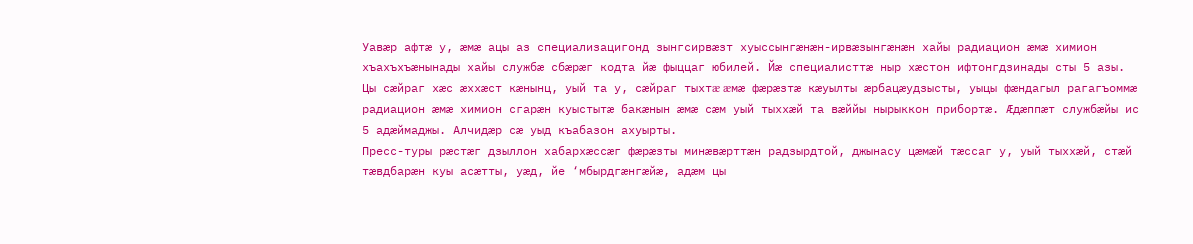Уавæр афтæ у, æмæ ацы аз специализацигонд зынгсирвæзт хуыссынгæнæн-ирвæзынгæнæн хайы радиацион æмæ химион хъахъхъæнынады хайы службæ сбæрæг кодта йæ фыццаг юбилей. Йæ специалисттæ ныр хæстон ифтонгдзинады сты 5 азы. Цы сæйраг хæс æххæст кæнынц, уый та у, сæйраг тыхтæ æмæ фæрæзтæ кæуылты æрбацæудзысты, уыцы фæндагыл рагагъоммæ радиацион æмæ химион сгарæн куыстытæ бакæнын æмæ сæм уый тыххæй та вæййы нырыккон прибортæ. Æдæппæт службæйы ис 5 адæймаджы. Алчидæр сæ уыд къабазон ахуырты.
Пресс-туры рæстæг дзыллон хабархæссæг фæрæзты минæвæрттæн радзырдтой, джынасу цæмæй тæссаг у, уый тыххæй, стæй тæвдбарæн куы асæтты, уæд, йе ‘мбырдгæнгæйæ, адæм цы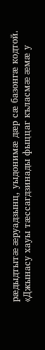рæдыдтытæ æруадзынц, уыдонимæ дæр сæ базонгæ кодтой.
«Джынасу хауы тæссагдзинады фыццаг къласмæ æмæ у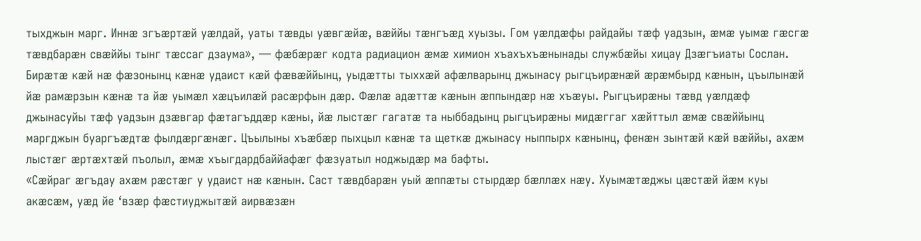тыхджын марг. Иннæ згъæртæй уæлдай, уаты тæвды уæвгæйæ, вæййы тæнгъæд хуызы. Гом уæлдæфы райдайы тæф уадзын, æмæ уымæ гæсгæ тæвдбарæн свæййы тынг тæссаг дзаума», — фæбæрæг кодта радиацион æмæ химион хъахъхъæнынады службæйы хицау Дзæгъиаты Сослан.
Бирæтæ кæй нæ фæзонынц кæнæ удаист кæй фæвæййынц, уыдæтты тыххæй афæлварынц джынасу рыгцъирæнæй æрæмбырд кæнын, цъылынæй йæ рамæрзын кæнæ та йæ уымæл хæцъилæй расæрфын дæр. Фæлæ адæттæ кæнын æппындæр нæ хъæуы. Рыгцъирæны тæвд уæлдæф джынасуйы тæф уадзын дзæвгар фæтагъддæр кæны, йæ лыстæг гагатæ та ныббадынц рыгцъирæны мидæггаг хæйттыл æмæ свæййынц маргджын буаргъæдтæ фылдæргæнæг. Цъылыны хъæбæр пыхцыл кæнæ та щеткæ джынасу ныппырх кæнынц, фенæн зынтæй кæй вæййы, ахæм лыстæг æртæхтæй пъолыл, æмæ хъыгдардбаййафæг фæзуатыл ноджыдæр ма бафты.
«Сæйраг æгъдау ахæм рæстæг у удаист нæ кæнын. Саст тæвдбарæн уый æппæты стырдæр бæллæх нæу. Хуымæтæджы цæстæй йæм куы акæсæм, уæд йе ‘взæр фæстиуджытæй аирвæзæн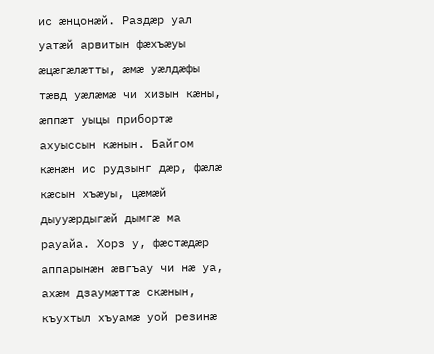ис æнцонæй. Раздæр уал уатæй арвитын фæхъæуы æцæгæлæтты, æмæ уæлдæфы тæвд уæлæмæ чи хизын кæны, æппæт уыцы прибортæ ахуыссын кæнын. Байгом кæнæн ис рудзынг дæр, фæлæ кæсын хъæуы, цæмæй дыууæрдыгæй дымгæ ма рауайа. Хорз у, фæстæдæр аппарынæн æвгъау чи нæ уа, ахæм дзаумæттæ скæнын, къухтыл хъуамæ уой резинæ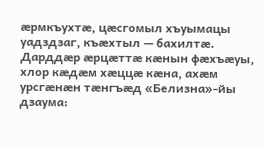æрмкъухтæ, цæсгомыл хъуымацы уадздзаг, къæхтыл — бахилтæ. Дарддæр æрцæттæ кæнын фæхъæуы, хлор кæдæм хæццæ кæна, ахæм урсгæнæн тæнгъæд «Белизна»-йы дзаума: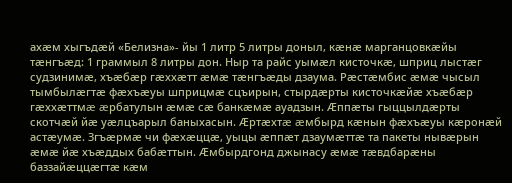ахæм хыгъдæй «Белизна»- йы 1 литр 5 литры доныл, кæнæ марганцовкæйы тæнгъæд: 1 граммыл 8 литры дон. Ныр та райс уымæл кисточкæ, шприц лыстæг судзинимæ, хъæбæр гæххæтт æмæ тæнгъæды дзаума. Рæстæмбис æмæ чысыл тымбылæгтæ фæхъæуы шприцмæ сцъирын, стырдæрты кисточкæйæ хъæбæр гæххæттмæ æрбатулын æмæ сæ банкæмæ ауадзын. Æппæты гыццылдæрты скотчæй йæ уæлцъарыл баныхасын. Æртæхтæ æмбырд кæнын фæхъæуы кæронæй астæумæ. Згъæрмæ чи фæхæццæ, уыцы æппæт дзаумæттæ та пакеты нывæрын æмæ йæ хъæддых бабæттын. Æмбырдгонд джынасу æмæ тæвдбарæны баззайæццæгтæ кæм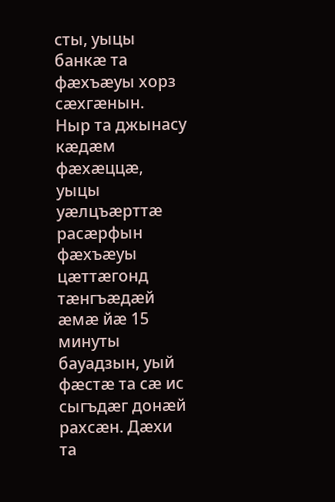сты, уыцы банкæ та фæхъæуы хорз сæхгæнын.
Ныр та джынасу кæдæм фæхæццæ, уыцы уæлцъæрттæ расæрфын фæхъæуы цæттæгонд тæнгъæдæй æмæ йæ 15 минуты бауадзын, уый фæстæ та сæ ис сыгъдæг донæй рахсæн. Дæхи та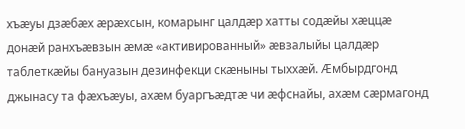хъæуы дзæбæх æрæхсын, комарынг цалдæр хатты содæйы хæццæ донæй ранхъæвзын æмæ «активированный» æвзалыйы цалдæр таблеткæйы бануазын дезинфекци скæныны тыххæй. Æмбырдгонд джынасу та фæхъæуы, ахæм буаргъæдтæ чи æфснайы, ахæм сæрмагонд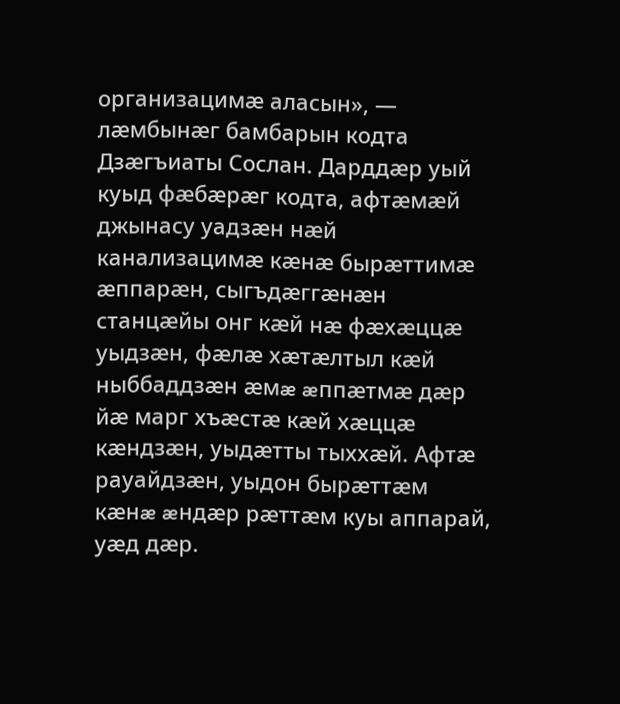организацимæ аласын», — лæмбынæг бамбарын кодта Дзæгъиаты Сослан. Дарддæр уый куыд фæбæрæг кодта, афтæмæй джынасу уадзæн нæй канализацимæ кæнæ бырæттимæ æппарæн, сыгъдæггæнæн станцæйы онг кæй нæ фæхæццæ уыдзæн, фæлæ хæтæлтыл кæй ныббаддзæн æмæ æппæтмæ дæр йæ марг хъæстæ кæй хæццæ кæндзæн, уыдæтты тыххæй. Афтæ рауайдзæн, уыдон бырæттæм кæнæ æндæр рæттæм куы аппарай, уæд дæр.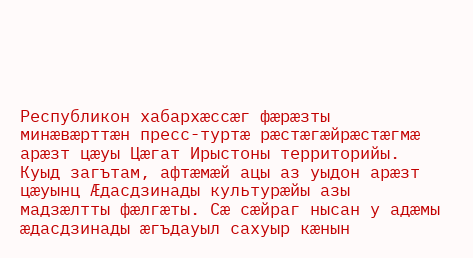Республикон хабархæссæг фæрæзты минæвæрттæн пресс-туртæ рæстæгæйрæстæгмæ арæзт цæуы Цæгат Ирыстоны территорийы. Куыд загътам, афтæмæй ацы аз уыдон арæзт цæуынц Æдасдзинады культурæйы азы мадзæлтты фæлгæты. Сæ сæйраг нысан у адæмы æдасдзинады æгъдауыл сахуыр кæнын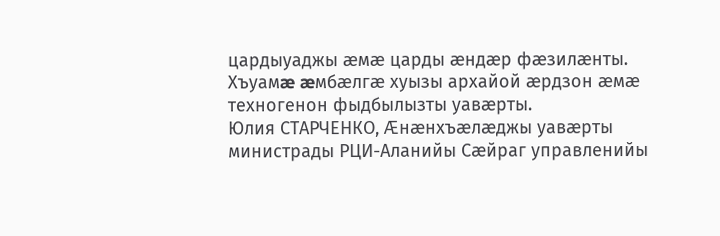цардыуаджы æмæ царды æндæр фæзилæнты. Хъуамæ æмбæлгæ хуызы архайой æрдзон æмæ техногенон фыдбылызты уавæрты.
Юлия СТАРЧЕНКО, Æнæнхъæлæджы уавæрты министрады РЦИ-Аланийы Сæйраг управленийы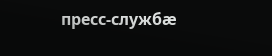пресс-службæ